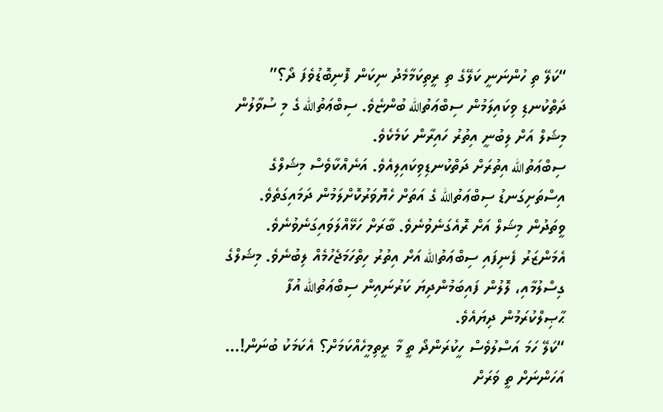“ކަލޭ ތި ހުންނަނީ ކަލޭގެ ތި ރީތިކަމާމެދު ނިކަން ފޮނިބޮޑުވެފަ ދޯ؟” ދަތްކުނޑި ވިކައިލަމުން ސިބްޢަތުالله ބުންޏެވެ. ސިބްޢަތުالله ގެ މި ސުވާލުން މިޝަލް އަށް ލިބުނީ އިތުރު ހައިރާން ކަމެކެވެ.
ސިބްޢަތުالله އިތުރަށް ދަތްކުނޑިވިކައިލިއެވެ. އަނެއްކާވެސް މިޝަލްގެ އިސްތަށިގަނޑު ސިބްޢަތުالله ގެ އަތަށް ހެޔޮވަރުކޮށްލަމުން ދަމައިގަތެވެ. ވީތަދުން މިޝަލް އަށް ރޮއެގަނެވުނެވެ. ބާރަށް ހަޅޭއްލަވައިގަނެވުނެވެ. އެމަންޒަރު ފެނިފައި ސިބްޢަތުالله އަށް އިތުރު ހިތްހަމަޖެހުމެއް ލިބުނެވެ. މިޝަލްގެ ގިސްލުމާއި، ލޮލުން ފައިބަމުންދިޔަ ކަރުނައިން ސިބްޢަތުالله އުފާ ޙާޞިލްކުރަމުން ދިޔައެވެ.
“ކަލޭ ހަމަ އަސްލުވެސް ހީކުރަންދޯ ތީ މާ ރީތިމީހެއްކަމަށް؟ އެކަމަކު ބުނަން!… އަހަންނަށް ތީ ވަރަށް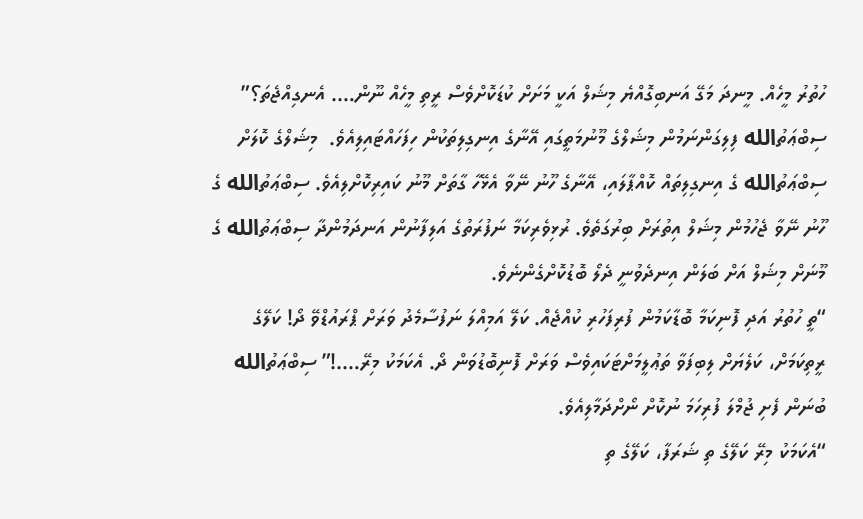ހުތުރު މީހެއް. މީނދަ މަގޭ އަނބިގޮއްޔެ މިޝަލް އަކީ މަށަށް ކުޑަކޮށްވެސް ރީތި މީހެއް ނޫން…. އެނގިއްޖެތަ؟” ސިބްޢަތުالله ފިލިގަންނަމުން މިޝަލްގެ މޫނުމަތީގައި އޭނާގެ އިނގިލިތަކުން ހިފަހައްޓައިލިއެވެ.  މިޝަލްގެ ކޮލަށް ސިބްޢަތުالله ގެ އިނގިލިތައް ކޮއްޕާލައި، އޭނާގެ ހޫނު ނޭވާ އެޅޭހާ ގާތަށް މޫނު ކައިރިކޮށްލިއެވެ. ސިބްޢަތުالله ގެ ހޫނު ނޭވާ ޖެހުމުން މިޝަލް އިތުރަށް ބިރުގަތެވެ. ރުޅިވެރިކަމާ ނަފުރަތުގެ އަލިފާނުން އަނދަމުންދާ ސިބްޢަތުالله ގެ މޫނަށް މިޝަލް އަށް ބަލަން އިނދެވުނީ ދެލޯ ބޮޑުކޮށްގެންނެވެ.
“ތީ ހުތުރު އަދި ފޮނިކަމާ ބޮޑާކަމުން ފުރިފަހުރި ކުއްޖެއް. ކަލޭ އަމިއްލަ ނަފުސާމެދު ވަރަށް ޕްރައުޑްވޭ ދޯ! ކަލޭގެ ރީތިކަމަށް، ކަލެޔަށް ލިބިފަވާ ތަޢުލީމަށްޓަކައިވެސް ވަރަށް ފޮނިބޮޑުވަން ދޯ. އެކަމަކު މިރޭ….!” ސިބްޢަތުالله ބުނަން ފެށި ޖުމްލަ ފުރިހަމަ ނުކޮށް ނޯށްދަމާލިއެވެ.
“އެކަމަކު މިރޭ ކަލޭގެ ތި ޝަރަފާ، ކަލޭގެ ތި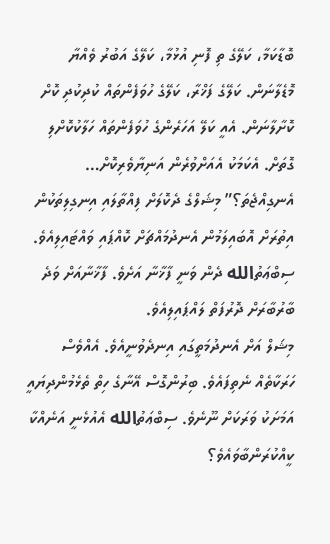ބޮޑާކަމާ، ކަލޭގެ ތި ފޮނި އުޅުމާ، ކަލޭގެ އަބުރު ވެއްޔާ މޮޑެލާނަން. ކަލޭގެ ފަޚްރާ، ކަލޭގެ ހުވަފެންތައް ކުދިކުދި ކޮށް ކޮށާލާނަން. އެއީ ކަލޭ އަހަރެންގެ ހުވަފެންތައް ހަލާކުކޮށްލި ގޮތަށް. އެކަމަކު އެއަށްވުރެން އަނިޔާވެރިކޮށް… އެނގިއްޖެތަ؟” މިޝަލްގެ ދެކޮލަށް ފިއްތާލައި އިނގިލިތަކުން އިތުރަށް އޮބައިލަމުން އެނދުމައްޗަށް ކޮއްޕައި ވައްޓައިލިއެވެ.
ސިބްޢަތުالله ދެން ވަނީ ފާޚާނާ އަށެވެ. ފާޚާނާއަށް ވަދެ ބާރުބާރަށް ދޮރުފަތް ލައްޕައިލިއެވެ.
މިޝަލް އަށް އެނދުމަތީގައި އިނދެވުނީއެވެ. އެއްވެސް ހަރަކާތެއް ނެތިފައެވެ. ބިރުންގޮސް އޭނާގެ ހިތް ތެޅެމުންދިޔައީ އަމަށަކު ވަރަކަށް ނޫނެވެ. ސިބްޢަތުالله އެއުޅެނީ އަނެއްކާ ކީއްކުރަންބާވައެވެ؟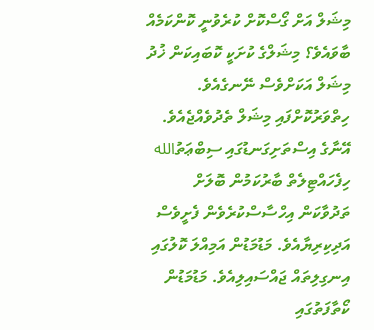މިޝަލް އަށް ގޯސްކޮށް ކުރެވުނީ ކޮންކަމެއް ބާވައެވެ؟ މިޝަލްގެ ކުށަކީ ކޮބައިކަން ޚުދު މިޝަލް އަކަށްވެސް ނޭނގެއެވެ.
ހިތްވަރުކޮށްފައި މިޝަލް ތެދުވެއްޖެއެވެ. އޭނާގެ އިސްތަށިގަނޑުގައި ސިބްޢަތުالله ހިފެހައްޓިލެތް ބާރުކަމުން ބޮލަށް ތަދުވާކަން އިހްސާސްކުރެވެން ފެށީވެސް އަދިކިރިޔާއެވެ. މަޑުމަޑުން އަމިއްލަ ކޮލުގައި އިނގިލިތައް ޖައްސައިލިއެވެ. މަޑުމަޑުން ކޯތާފަތުގައި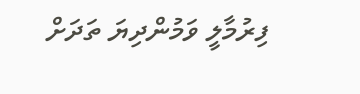ފިރުމާލީ ވަމުންދިޔަ ތަދަށް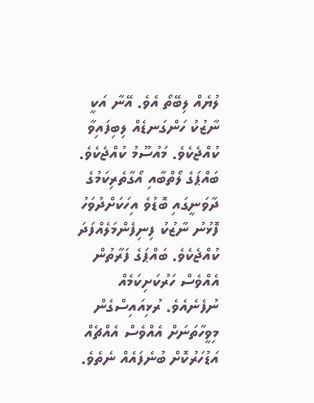ލުޔެއް ލިބޭތޯ އެވެ. އޭނާ އަކީ ނާޒުކު ހަންގަނޑެއް ލިބިފައިވާ ކުއްޖެކެވެ. މައުސޫމު ކުއްޖެކެވެ. ބައްޕަގެ ލޯތްބާއި އޯގާތެރިކަމުގެ ދާވަނީގައި ބޮޑުވެ އިހަކަށްދުވަހު ފޮޅުނު ނާޒުކު ފިނިފެންމަލެއްފަދަ ކުއްޖެކެވެ. ބައްޕަގެ ފަރާތުން އެއްވެސް ހަރުކަށިކަމެއް ނުފެނެއެވެ. ރުޅިއައިސްގެން މިވީހާތަނަށް އެއްވެސް އެއްޗެއް އަޑުހަރުކޮށް ބުނެފައެއް ނެތެވެ.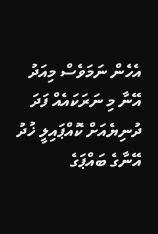އެހެން ނަމަވެސް މިއަދު އޭނާ މި ނަރަކައެއް ފަދަ ދުނިޔެއަށް ކޮއްޕައިލީ ޚުދު އޭނާގެ ބައްޕަގެ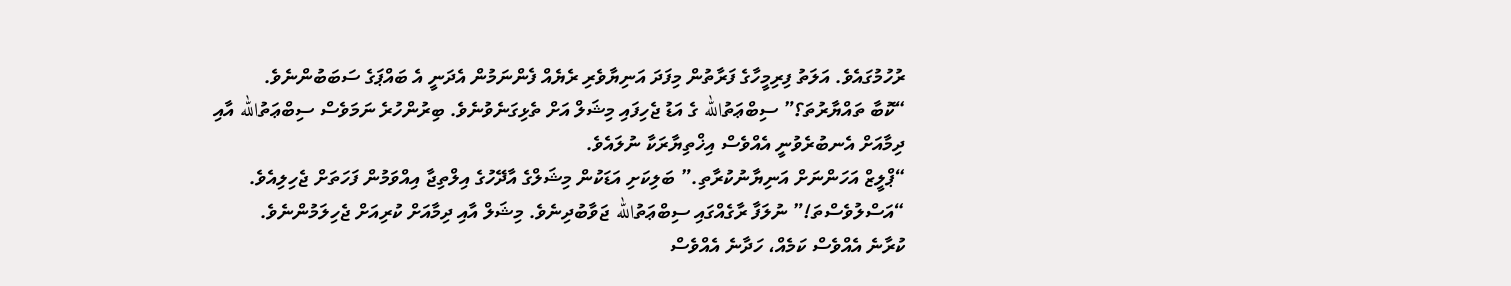ރުހުމުގައެވެ. އަލަތު ފިރިމީހާގެ ފަރާތުން މިފަދަ އަނިޔާވެރި ރެޔެއް ފެންނަމުން އެދަނީ އެ ބައްޕަގެ ސަބަބުންނެވެ.
“ކޮބާ ތައްޔާރުތަ؟” ސިބްޢަތުالله ގެ އަޑު ޖެހިފައި މިޝަލް އަށް ތެޅިގަނެވުނެވެ. ބިރުންހުރެ ނަމަވެސް ސިބްޢަތުالله އާއި ދިމާއަށް އެނބުރެވުނީ އެއްވެސް އިޚްތިޔާރަކާ ނުލައެވެ.
“ޕްލީޒް އަހަންނަށް އަނިޔާނުކުރާތި.” ބަލިކަށި އަޑަކުން މިޝަލްގެ އާދޭހުގެ އިލްތިޖާ އިއްވަމުން ފަހަތަށް ޖެހިލިއެވެ.
“އަސްލުވެސްތަ!” ނުލަފާ ރާގެއްގައި ސިބްޢަތުالله ޖަވާބުދިނެވެ. މިޝަލް އާއި ދިމާއަށް ކުރިއަށް ޖެހިލަމުންނެވެ.
ކުރާނެ އެއްވެސް ކަމެއް، ހަދާނެ އެއްވެސް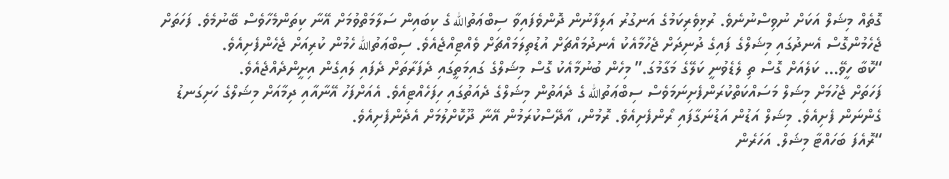ގޮތެއް މިޝަލް އަކަށް ނުވިސްނުނެވެ. ރުޅިވެރިކަމުގެ އަނގުރު އަލިފާނުން ދޮންވެފައިވާ ސިބްޢަތުالله ގެ ކިބައިން ސަލާމަތްވުމަށް އޭނާ ކިތަންމެހާވެސް ބޭނުމެވެ. ފަހަތަށް ޖެހެމުންގޮސް އެނދުގައި މިޝަލްގެ ފައިގެ ދުނިދަށް ޖެހުމާއެކު އެނދުމައްޗަށް އުޑުތިލަމައްޗަށް ވެއްޓިއްޖެއެވެ. ސިބްޢަތުالله ހެމުން ކުރިއަށް ޖެހެންފެށިއެވެ.
“ކޮބާ ހީވޭ… ކަލެއަށް ގޮސް ތި ލެޑެވުނީ ކަލޭގެ މަގާމުގަ.” މިހެން ބުނުމާއެކު ގޮސް މިޝަލްގެ ގައިމަތީގައި ދެފަރާތަށް ދެފައި ލައިގެން އިށީންދެއްޖެއެވެ.
ފަހަތަށް ޖެހުމަށް މިޝަލް މަސައްކަތްކުރަންފެށިނަމަވެސް ސިބްޢަތުالله ގެ ދެއަތުން މިޝަލްގެ ދެއަތުގައި ހިފަހެއްޓިއެވެ. އެއަށްފަހު އޭނާއާއި ދިމާއަށް މިޝަލްގެ ހަށިގަނޑު ގެންނަން ފެށިއެވެ. މިޝަލް އަޑުން އަޑުނަގާފައި ރޯންފެށިއެވެ. ރޮމުން، އާދޭސްކުރަމުން އޭނާ ދޫކޮށްލުމަށް އެދެންފެށިއެވެ.
“ރޮއެފަ ބަހައްޓާ މިޝަލް. އަހަރެން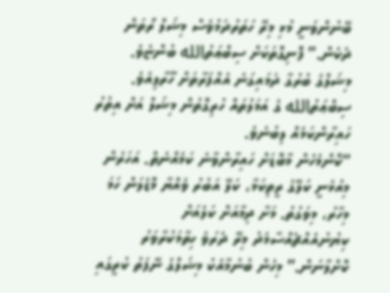ބޭނުންވަނީ މުޅި މިރޭ ހަތަރުދަމުވެސް މިޝަލް ރޯތަން ދެކެން.” ފޮނިގޮތަކަށް ސިބްޢަތުالله ބުންޏެވެ. މިޝަލްގެ ބުރުގާ ދަމައިގަނެ އެއްފަރާތަށް ހޫރާލިއެވެ.
ސިބްޢަތުالله ގެ އަމަލުތައް ހުރިގޮތުން މިޝަލް އަށް އިތުރު ހައިރާންކަމެއް ލިބުނެވެ.
“ކޮންމެހެން މާބޮޑަށް ހައިރާންވާނެ ކަމެއްނެތް. އަހަރެން މިއުޅެނީ ކަލޭގެ ރީތިކަމާ، ކަލޭ އަބުރު ވެއްޔާ މޮޑެލަން ހަމަ މިހާރު، މިވަގުތު. މަށާ ދިމާއަށް ކަލެއަށް ކިޔުނުއެއްޗެއްސާމެދު މިރޭ ދެރަވެ ހިތާމަކުރާވަރު ކޮށްލާނަން.” މިހެން ބުނުމާއެކު މިޝަލްގެ ނޭފަތު ކުރީގައި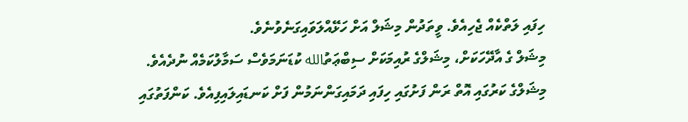ހިފައި ލަތްކެއް ޖެހިއެވެ. ވީތަދުން މިޝަލް އަށް ހަޅޭއްލަވައިގަނެވުނެވެ.
މިޝަލް ގެ އާދޭހަކަށް، މިޝަލްގެ ރުއިމަކަށް ސިބްޢަތުالله ކުޑަނަމަވެސް ސަމާލުކަމެއް ނުދެއެވެ. މިޝަލްގެ ކަރުގައި އޮތް ރަން ފަށުގައި ހިފައި ދަމައިގަންނަމުން ފަށް ކަނޑައިލައިފިއެވެ. ކަންފަތުގައި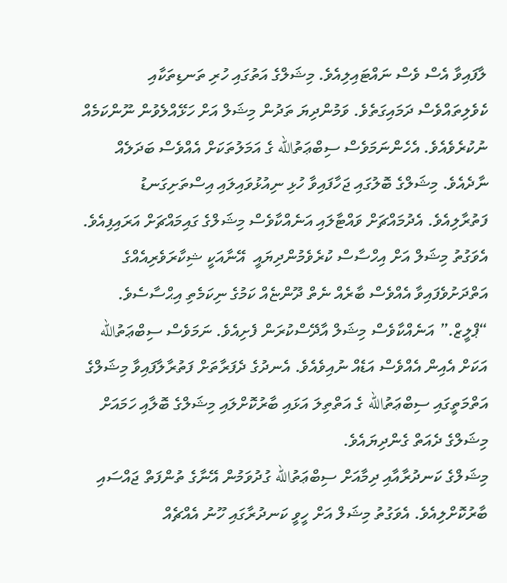ލާފައިވާ އެސް ވެސް ނައްޓައިލިއެވެ. މިޝަލްގެ އަތުގައި ހުރި ތަނޑިތަކާއި ކެވެލިތައްވެސް ދަމައިގަތެވެ. ވަމުންދިޔަ ތަދުން މިޝަލް އަށް ހަޅޭއްލެވުން ނޫންކަމެއް ނުކުރެވެއެވެ. އެހެންނަމަވެސް ސިބްޢަތުالله ގެ އަމަލުތަކަށް އެއްވެސް ބަދަލެއް ނާދެއެވެ. މިޝަލްގެ ބޮލުގައި ޖަހާފައިވާ ހުޅި ނިއުޅުވައިލައި އިސްތަށިގަނޑު ފަތުރާލިއެވެ. އެދުމައްޗަށް ވައްޓާލައި އަނެއްކާވެސް މިޝަލްގެ ގައިމައްޗަށް އަރައިފިއެވެ. އެވަގުތު މިޝަލް އަށް އިހްސާސް ކުރެވެމުންދިޔައީ  އޭނާއަކީ ޝިކާރަވެރިއެއްގެ އަތްދަށުވެފައިވާ އެއްވެސް ބާރެއް ނެތް ދޫންޏެއް ކަމުގެ ނިކަމެތި އިޙްސާސެވެ.
“ޕްލީޒް.” އަނެއްކާވެސް މިޝަލް އާދޭސްކުރަން ފެށިއެވެ. ނަމަވެސް ސިބްޢަތުالله އަކަށް އެއިން އެއްވެސް އަޑެއް ނުއިވެއެވެ. އެނދުގެ ދެފަރާތަށް ފަތުރާލާފައިވާ މިޝަލްގެ އަތްމަތީގައި ސިބްޢަތުالله ގެ އަތްތިލަ އަޅައި ބާރުކޮށްލައި މިޝަލްގެ ބޮލާއި ހަމައަށް މިޝަލްގެ ދެއަތް ގެންދިޔައެވެ.
މިޝަލްގެ ކަނދުރާއާއި ދިމާއަށް ސިބްޢަތުالله ގުދުވަމުން އޭނާގެ ތުންފަތް ޖައްސައި ބާރުކޮށްލިއެވެ. އެވަގުތު މިޝަލް އަށް ހީވީ ކަނދުރާގައި ހޫނު އެއްޗެއް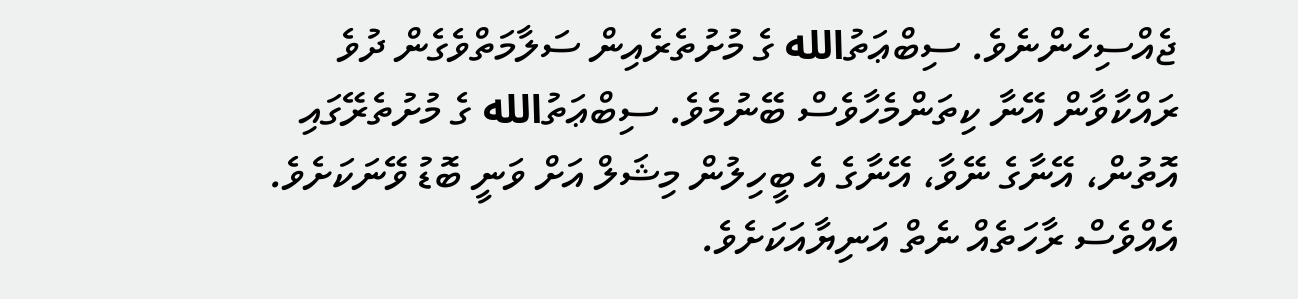ޖެއްސިހެންނެވެ. ސިބްޢަތުالله ގެ މުށުތެރެއިން ސަލާމަތްވެގެން ދުވެ ރައްކާވާން އޭނާ ކިތަންމެހާވެސް ބޭނުމެވެ. ސިބްޢަތުالله ގެ މުށުތެރޭގައި އޮތުން، އޭނާގެ ނޭވާ، އޭނާގެ އެ ބީހިލުން މިޝަލް އަށް ވަނީ ބޮޑު ވޭނަކަށެވެ. އެއްވެސް ރާހަތެއް ނެތް އަނިޔާއަކަށެވެ.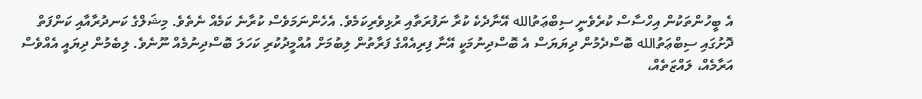އެ ބީހުންތަކުން އިހްސާސް ކުރެވެނީ ސިބްޢަތުالله އޭނާދެކެ ކުރާ ނަފުރަތާއި ރުޅިވެރިކަމެވެ. އެހެންނަމަވެސް ކުރާނެ ކަމެއް ނެތެވެ. މިޝަލްގެ ކަނދުރާއާއި ކަންފަތް ދޮށުގައި ސިބްޢަތުالله ބޮސްދެމުން ދިޔަޔަސް އެ ބޮސްދިނުމަކީ އޭނާ ފިރިއެއްގެ ފަރާތުން ލިބުމަށް އުއްމީދުކުރި ކަހަލަ ބޮސްދިނުމެއް ނޫނެވެ. ލިބެމުން ދިޔައީ އެއްވެސް އަރާމެއް، ލައްޒަތެއް،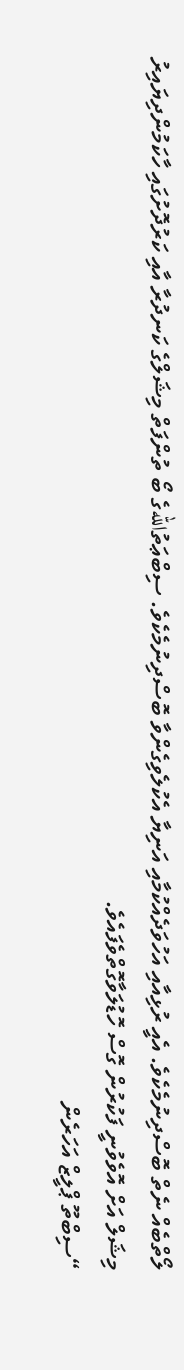ލޯތްބެއް ނެތް ބޮސްދިނުމެކެވެ. އެއީ ރުޅިއާއި އަހުވަދެއްކުމާއި އަނިޔާ އެކުލެވިގެންވާ ބޮސްދިނުމެކެވެ. ސިބްޢަތުاللهގެ ބޯ ތުންފަތް މިޝަލްގެ ކަނދުރާ އާއި ކަރުދޮށުގައި ހާކަމުންދިޔައިރު މިޝަލް އަށް އޮވެވުނީ ފަކުރުން ގޮސް ހޮޑުލަވާގޮތްވެފައެވެ.
“ސިބްތޫ ޕްލީޒް އަހަރެން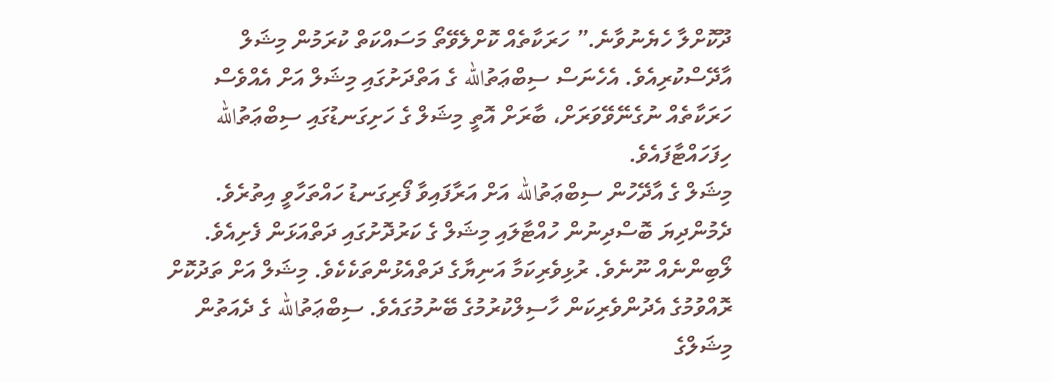ދޫކޮށްލާ ހެޔެނުވާނެ.” ހަރަކާތެއް ކޮށްލެވޭތޯ މަސައްކަތް ކުރަމުން މިޝަލް އާދޭސްކުރިއެވެ. އެހެނަސް ސިބްޢަތުالله ގެ އަތްދަށުގައި މިޝަލް އަށް އެއްވެސް ހަރަކާތެއް ނުގެނޭވޭވަރަށް، ބާރަށް އޮތީ މިޝަލް ގެ ހަށިގަނޑުގައި ސިބްޢަތުالله ހިފަހައްޓާފައެވެ.
މިޝަލް ގެ އާދޭހުން ސިބްޢަތުالله އަށް އަރާފައިވާ ފޯރިގަނޑު ހައްތަހާވީ އިތުރެވެ. ދެމުންދިޔަ ބޮސްދިނުން ހުއްޓާލައި މިޝަލް ގެ ކަރުދޮށުގައި ދަތްއަޅަން ފެށިއެވެ. ލޯބިންނެއް ނޫނެވެ. ރުޅިވެރިކަމާ އަނިޔާގެ ދަތްއެޅުންތަކެކެވެ. މިޝަލް އަށް ތަދުކޮށް ރޮއްވުމުގެ އެދުންވެރިކަން ހާސިލްކުރުމުގެ ބޭނުމުގައެވެ. ސިބްޢަތުالله ގެ ދެއަތުން މިޝަލްގެ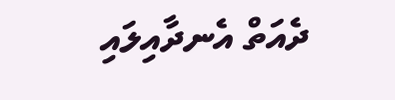ދެއަތް އެނދާއިލައި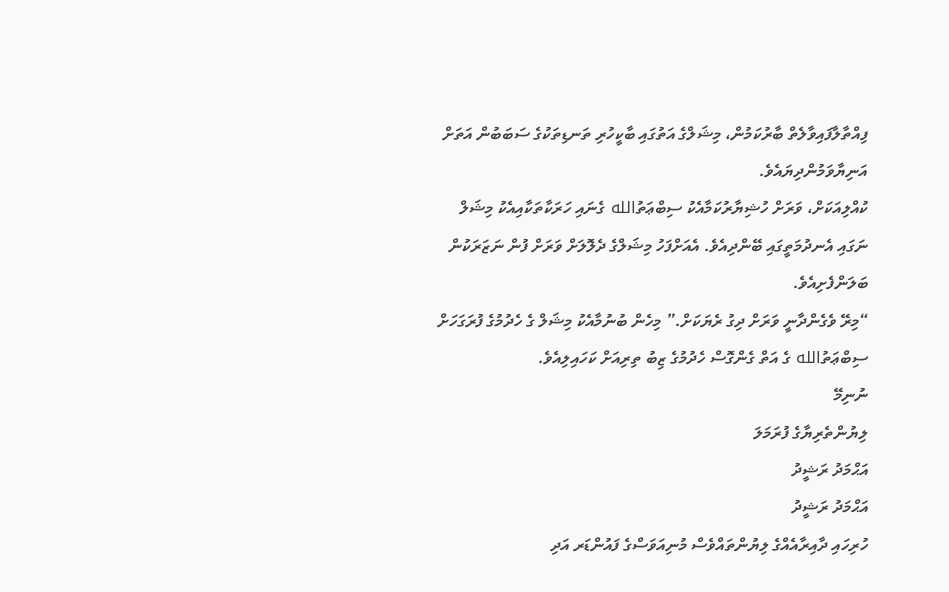ފިއްތާލާފައިވާލެތް ބާރުކަމުން، މިޝަލްގެ އަތުގައި ބާކީހުރި ތަނޑިތަކުގެ ސަބަބުން އަތަށް އަނިޔާވަމުންދިޔައެވެ.
ކުއްލިއަކަށް، ވަރަށް ހުޝިޔާރުކަމާއެކު ސިބްޢަތުالله ގެނައި ހަރަކާތަކާއިއެކު މިޝަލް ނަގައި އެނދުމަތީގައި ބޭންދިއެވެ. އެއަށްފަހު މިޝަލްގެ ދެލޮލަށް ވަރަށް ފުން ނަޒަރަކުން ބަލަންފެށިއެވެ.
“މިރޭ ވެގެންދާނީ ވަރަށް ދިގު ރެޔަކަށް.” މިހެން ބުނުމާއެކު މިޝަލް ގެ ހެދުމުގެ ފުރަގަހަށް ސިބްޢަތުالله ގެ އަތް ގެންގޮސް ހެދުމުގެ ޒިބު ތިރިއަށް ކަހައިލިއެވެ.
ނުނިމޭ
ލިޔުންތެރިޔާގެ ފުރަމަލަ
އަޙްމަދު ރަޝީދު
އަޙްމަދު ރަޝީދު
ހުރިހައި ދާއިރާއެއްގެ ލިޔުންތައްވެސް މުނިއަވަސްގެ ފައުންޑަރ އަދި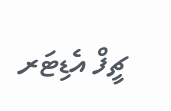ޗީފް އެޑިޓަރ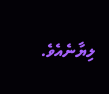ލިޔާނެއެވެ.